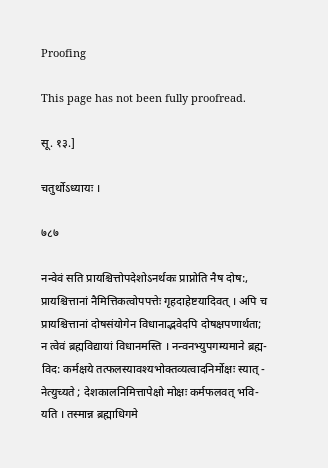Proofing

This page has not been fully proofread.

सू. १३.]

चतुर्थोऽध्यायः ।

७८७

नन्वेवं सति प्रायश्चित्तोपदेशोऽनर्थकः प्राप्नोति नैष दोष:,
प्रायश्चित्तानां नैमित्तिकत्वोपपत्तेः गृहदाहेष्टयादिवत् । अपि च
प्रायश्चित्तानां दोषसंयोगेन विधानाद्भवेदपि दोषक्षपणार्थता;
न त्वेवं ब्रह्मविद्यायां विधानमस्ति । नन्वनभ्युपगम्यमाने ब्रह्म-
विद: कर्मक्षये तत्फलस्यावश्यभोक्तव्यत्वादनिर्मोक्षः स्यात् -
नेत्युच्यते ; देशकालनिमित्तापेक्षो मोक्षः कर्मफलवत् भवि-
यति । तस्मान्न ब्रह्माधिगमे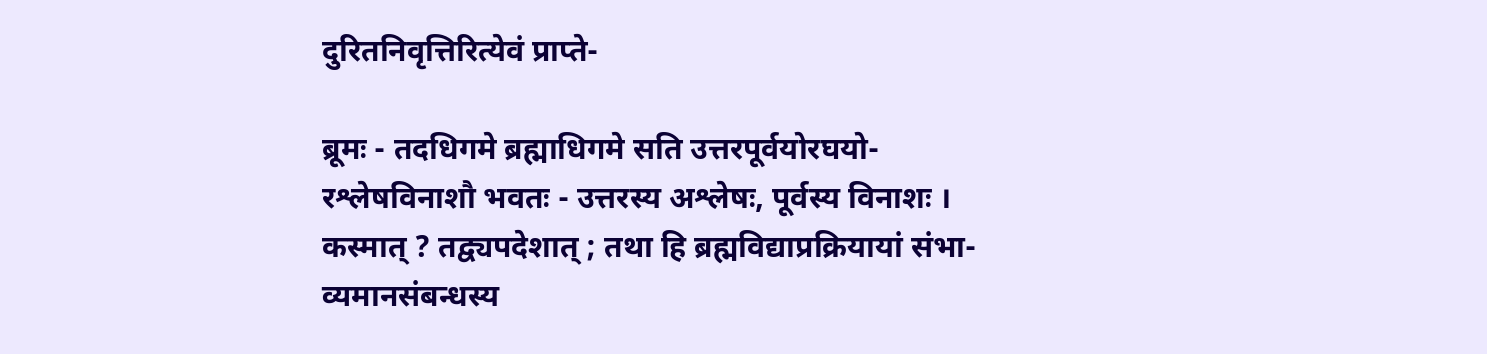दुरितनिवृत्तिरित्येवं प्राप्ते-

ब्रूमः - तदधिगमे ब्रह्माधिगमे सति उत्तरपूर्वयोरघयो-
रश्लेषविनाशौ भवतः - उत्तरस्य अश्लेषः, पूर्वस्य विनाशः ।
कस्मात् ? तद्व्यपदेशात् ; तथा हि ब्रह्मविद्याप्रक्रियायां संभा-
व्यमानसंबन्धस्य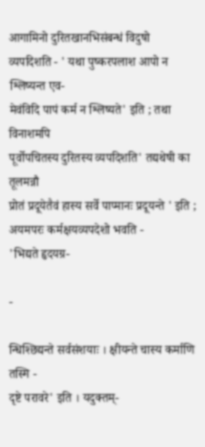आगामिनो दुरितखानभिसंबन्धं विदुषो
व्यपदिशति - ' यथा पुष्करपलाश आपो न श्लिष्यन्त एव-
मेवंविदि पापं कर्म न श्लिष्यते' इति ; तथा विनाशमपि
पूर्वोपचितस्य दुरितस्य व्यपदिशति' तद्यथेषी का तूलमन्नौ
प्रोतं प्रदूयेतैवं हास्य सर्वे पाप्मानः प्रदूयन्ते ' इति ;
अयमपरः कर्मक्षयव्यपदेशो भवति -
'भिद्यते हृदयग्र-

-

न्धिश्छिद्यन्ते सर्वसंशयाः । क्षीयन्ते चास्य कर्माणि तस्मि -
दृष्टे परावरे' इति । यदुक्तम्-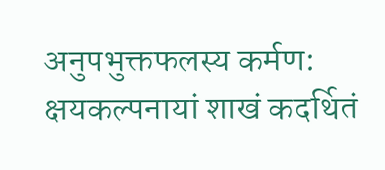अनुपभुक्तफलस्य कर्मण:
क्षयकल्पनायां शाखं कदर्थितं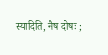स्यादिति, नैष दोषः ;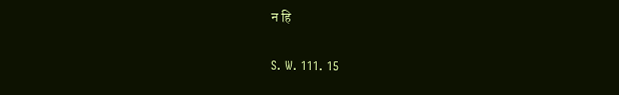न हि

S. W. 111. 15